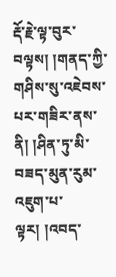རྡོ་རྗེ་ལྟ་བུར་བལྟས། །གནད་ཀྱི་གཤིས་སུ་འཇེབས་པར་གཟིར་ནས་ནི། །ཤིན་ཏུ་མི་བཟད་མུན་རུམ་འཇུག་པ་ལྟར། །འབད་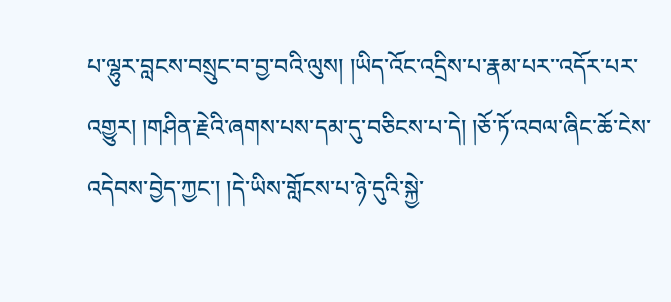པ་ལྷུར་བླངས་བསྲུང་བ་བྱ་བའི་ལུས། །ཡིད་འོང་འདྲིས་པ་རྣམ་པར་་འདོར་པར་འགྱུར། །གཤིན་རྗེའི་ཞགས་པས་དམ་དུ་བཅིངས་པ་དེ། །ཅོ་ཏོ་འབལ་ཞིང་ཆོ་ངེས་འདེབས་བྱེད་ཀྱང་། །དེ་ཡིས་གློངས་པ་ཉེ་དུའི་སྐྱེ་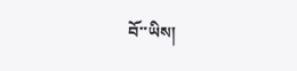བོ་་ཡིས།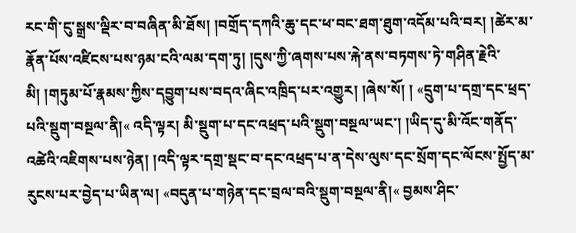རང་གི་ངུ་སྒྲས་ལྡིར་བ་བཞིན་མི་ཐོས། །བགྲོད་དཀའི་ཆུ་དང་ཕ་བང་ཐག་ཐུག་འདོམ་པའི་བར། །ཚེར་མ་རྣོན་པོས་འཛིངས་པས་ཉམ་ངའི་ལམ་དག་ཏུ། །དུས་ཀྱི་ཞགས་པས་རྐེ་ནས་བཏགས་ཏེ་གཤིན་རྗེའི་མི། །གཏུམ་པོ་རྣམས་ཀྱིས་དབྱུག་པས་བདའ་ཞིང་འཁྲིད་པར་འགྱུར། །ཞེས་སོ། ། «དྲུག་པ་དགྲ་དང་ཕྲད་པའི་སྡུག་བསྔལ་ནི།« འདི་ལྟར། མི་སྡུག་པ་དང་འཕྲད་པའི་སྡུག་བསྔལ་ཡང་། །ཡིད་དུ་མི་འོང་གནོད་འཚེའི་འཇིགས་པས་ཉེན། །འདི་ལྟར་དགྲ་སྡང་བ་དང་འཕྲད་པ་ན་དེས་ལུས་དང་སྲོག་དང་ལོངས་སྤྱོད་མ་རུངས་པར་བྱེད་པ་ཡིན་ལ། «བདུན་པ་གཉེན་དང་བྲལ་བའི་སྡུག་བསྔལ་ནི།« བྱམས་ཤིང་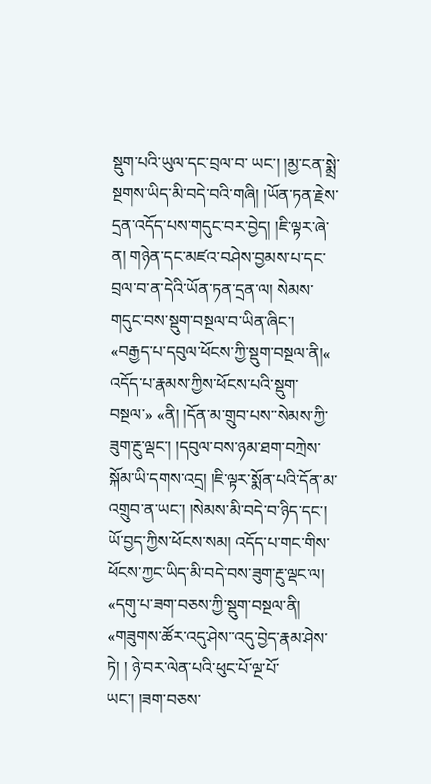སྡུག་པའི་ཡུལ་དང་བྲལ་བ་ ཡང་། །མྱ་ངན་སྨྲེ་སྔགས་ཡིད་མི་བདེ་བའི་གཞི། །ཡོན་ཏན་རྗེས་དྲན་འདོད་པས་གདུང་བར་བྱེད། །ཇི་ལྟར་ཞེ་ན། གཉེན་དང་མཛའ་བཤེས་བྱམས་པ་དང་བྲལ་བ་ན་དེའི་ཡོན་ཏན་དྲན་ལ། སེམས་གདུང་བས་སྡུག་བསྔལ་བ་ཡིན་ཞིང་། «བརྒྱད་པ་དབུལ་ཕོངས་ཀྱི་སྡུག་བསྔལ་ནི།« འདོད་པ་རྣམས་ཀྱིས་ཕོངས་པའི་སྡུག་བསྔལ་» «ནི། །དོན་མ་གྲུབ་པས་་སེམས་ཀྱི་ཟུག་རྔུ་ལྡང་། །དབུལ་བས་ཉམ་ཐག་བཀྲེས་སྐོམ་ཡི་དགས་འདྲ། །ཇི་ལྟར་སྨོན་པའི་དོན་མ་འགྲུབ་ན་ཡང་། །སེམས་མི་བདེ་བ་ཉིད་དང་། ཡོ་བྱད་ཀྱིས་ཕོངས་སམ། འདོད་པ་གང་གིས་ཕོངས་ཀྱང་ཡིད་མི་བདེ་བས་ཟུག་རྔུ་ལྡང་ལ། «དགུ་པ་ཟག་བཅས་ཀྱི་སྡུག་བསྔལ་ནི། «གཟུགས་ཚོར་འདུ་ཤེས་་འདུ་བྱེད་རྣམ་ཤེས་ཏེ། ། ཉེ་བར་ལེན་པའི་ཕུང་པོ་ལྔ་པོ་ཡང་། །ཟག་བཅས་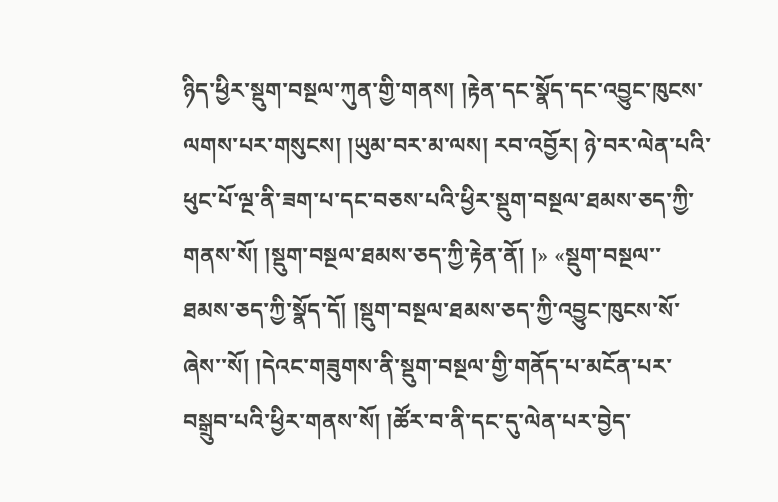ཉིད་ཕྱིར་སྡུག་བསྔལ་ཀུན་གྱི་གནས། །རྟེན་དང་སྣོད་དང་འབྱུང་ཁུངས་ལགས་པར་གསུངས། །ཡུམ་བར་མ་ལས། རབ་འབྱོར། ཉེ་བར་ལེན་པའི་ཕུང་པོ་ལྔ་ནི་ཟག་པ་དང་བཅས་པའི་ཕྱིར་སྡུག་བསྔལ་ཐམས་ཅད་ཀྱི་གནས་སོ། །སྡུག་བསྔལ་ཐམས་ཅད་ཀྱི་རྟེན་ནོ། །» «སྡུག་བསྔལ་་ཐམས་ཅད་ཀྱི་སྣོད་དོ། །སྡུག་བསྔལ་ཐམས་ཅད་ཀྱི་འབྱུང་ཁུངས་སོ་ཞེས་་སོ། །དེའང་གཟུགས་ནི་སྡུག་བསྔལ་གྱི་གནོད་པ་མངོན་པར་བསྒྲུབ་པའི་ཕྱིར་གནས་སོ། །ཚོར་བ་ནི་དང་དུ་ལེན་པར་བྱེད་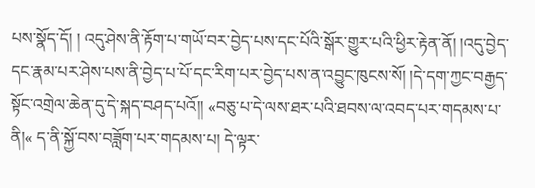པས་སྣོད་དོ། ། འདུ་ཤེས་ནི་རྟོག་པ་གཡོ་བར་བྱེད་པས་དང་པོའི་སྒོར་གྱུར་པའི་ཕྱིར་རྟེན་ནོ། །འདུ་བྱེད་དང་རྣམ་པར་ཤེས་པས་ནི་བྱེད་པ་པོ་དང་རིག་པར་བྱེད་པས་ན་འབྱུང་ཁུངས་སོ། །དེ་དག་ཀྱང་བརྒྱད་སྟོང་འགྲེལ་ཆེན་དུ་དེ་སྐད་བཤད་པའོ།། «བཅུ་པ་དེ་ལས་ཐར་པའི་ཐབས་ལ་འབད་པར་གདམས་པ་ནི།« ད་ནི་སྐྱོ་བས་བཟློག་པར་གདམས་པ། དེ་ལྟར་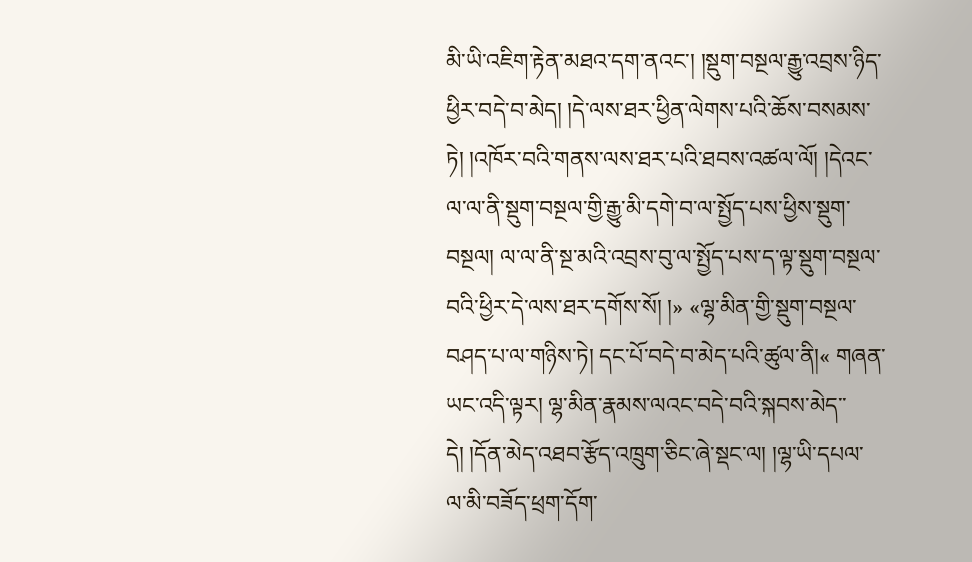མི་ཡི་འཇིག་རྟེན་མཐའ་དག་ནའང་། །སྡུག་བསྔལ་རྒྱུ་འབྲས་ཉིད་ཕྱིར་བདེ་བ་མེད། །དེ་ལས་ཐར་ཕྱིན་ལེགས་པའི་ཆོས་བསམས་ཏེ། །འཁོར་བའི་གནས་ལས་ཐར་པའི་ཐབས་འཚལ་ལོ། །དེའང་ལ་ལ་ནི་སྡུག་བསྔལ་གྱི་རྒྱུ་མི་དགེ་བ་ལ་སྤྱོད་པས་ཕྱིས་སྡུག་བསྔལ། ལ་ལ་ནི་སྔ་མའི་འབྲས་བུ་ལ་སྤྱོད་པས་ད་ལྟ་སྡུག་བསྔལ་བའི་ཕྱིར་དེ་ལས་ཐར་དགོས་སོ། །» «ལྷ་མིན་གྱི་སྡུག་བསྔལ་བཤད་པ་ལ་གཉིས་ཏེ། དང་པོ་བདེ་བ་མེད་པའི་ཚུལ་ནི།« གཞན་ཡང་འདི་ལྟར། ལྷ་མིན་རྣམས་ལའང་བདེ་བའི་སྐབས་མེད་་དེ། །དོན་མེད་འཐབ་རྩོད་འཁྲུག་ཅིང་ཞེ་སྡང་ལ། །ལྷ་ཡི་དཔལ་ལ་མི་བཟོད་ཕྲག་དོག་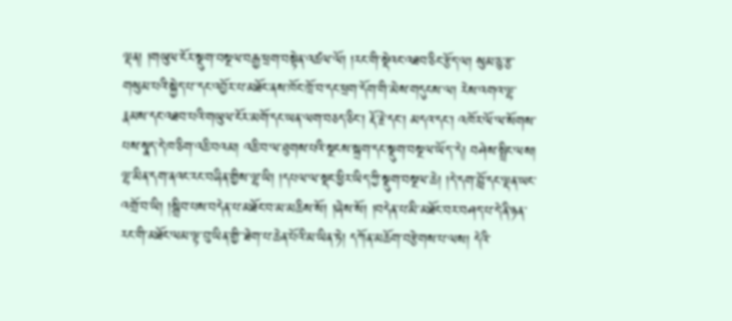ལྡན། །གཡུལ་ངོར་སྡུག་བསྔལ་བརྒྱ་ཕྲག་བསྟེན་འཚལ་ལོ། །རང་གི་སྡེའང་འཐབ་ཅིང་རྩོད་ལ། སུམ་ཅུ་རྩ་གསུམ་པའི་སྐྱེད་པ་་དང་འབྱོར་པ་མཐོང་ནས་ཁོང་ཁྲོ་བ་དང་ཕྲག་དོག་གི་མེས་གདུངས་ལ། རེས་འགའ་ལྷ་རྣམས་དང་འཐབ་པའི་གཡུལ་ངོར་མགོ་དང་ཡན་ལག་བཅད་ཅིང་། རྡོ་རྗེ་དང་། མདའ་དང་། འཁོར་ལོ་ལ་སོགས་པས་སྣད་དེ་ཁ་ཅིག་འཆི་བའམ། འཆི་བ་ལ་ཐུགས་པའི་སྔངས་སྐྲག་དང་སྡུག་བསྔལ་ཡོད་་དེ། བཤེས་སྤྲིང་ལས། ལྷ་མིན་དག་ནའང་རང་བཞིན་གྱིས་ལྷ་ཡི། །དཔལ་ལ་སྡང་ཕྱིར་ཡིད་ཀྱི་སྡུག་བསྔལ་ཆེ། །དེ་དག་བློ་དང་ལྡན་ཡང་འགྲོ་བ་ཡི། །སྒྲིབ་པས་བདེན་པ་མཐོང་བ་མ་མཆིས་སོ། །ཞེས་སོ། །བདེན་པ་མི་མཐོང་བར་བཤད་པ་དེ་ནི་ཉན་རང་གི་མཐོང་ལམ་ལྟ་བུ་ཡིན་གྱི་་ཐེག་པ་ཆེན་པོའི་མ་ཡིན་ཏེ། དཀོན་མཆོག་བརྩེགས་པ་ལས། དེའི་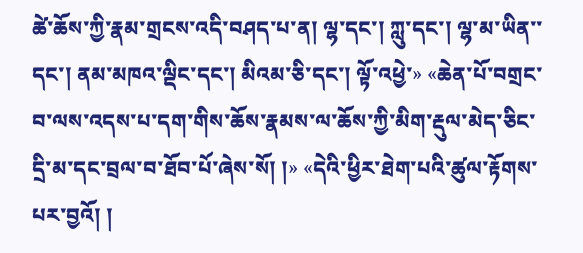ཚེ་ཆོས་ཀྱི་རྣམ་གྲངས་འདི་བཤད་པ་ན། ལྷ་དང་། ཀླུ་དང་། ལྷ་མ་ཡིན་་དང་། ནམ་མཁའ་ལྡིང་དང་། མིའམ་ཅི་དང་། ལྟོ་འཕྱེ་» «ཆེན་པོ་བགྲང་བ་ལས་འདས་པ་དག་གིས་ཆོས་རྣམས་ལ་ཆོས་ཀྱི་མིག་རྡུལ་མེད་ཅིང་དྲི་མ་དང་བྲལ་བ་ཐོབ་པོ་ཞེས་སོ། །» «དེའི་ཕྱིར་ཐེག་པའི་ཚུལ་རྟོགས་པར་བྱའོ། །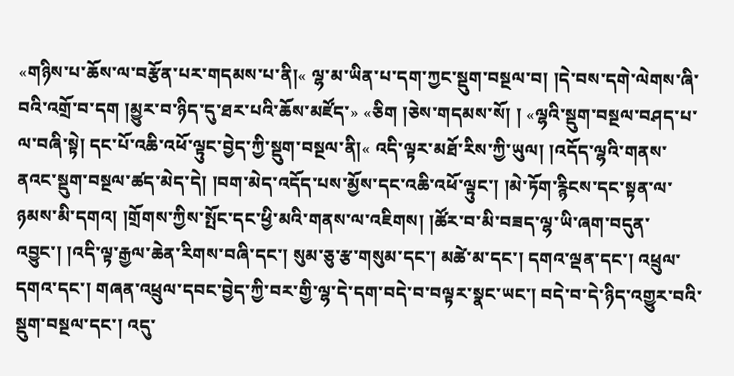«གཉིས་པ་ཆོས་ལ་བརྩོན་པར་གདམས་པ་ནི།« ལྷ་མ་ཡིན་པ་དག་ཀྱང་སྡུག་བསྔལ་བ། །དེ་བས་དགེ་ལེགས་ཞི་བའི་འགྲོ་བ་དག །མྱུར་བ་ཉིད་དུ་ཐར་པའི་ཆོས་མཛོད་» «ཅིག །ཅེས་གདམས་སོ། ། «ལྷའི་སྡུག་བསྔལ་བཤད་པ་ལ་བཞི་སྟེ། དང་པོ་འཆི་འཕོ་ལྟུང་བྱེད་ཀྱི་སྡུག་བསྔལ་ནི།« འདི་ལྟར་མཐོ་རིས་ཀྱི་ཡུལ། །འདོད་ལྷའི་གནས་ནའང་སྡུག་བསྔལ་ཚད་མེད་དེ། །བག་མེད་འདོད་པས་མྱོས་དང་འཆི་འཕོ་ལྟུང་། །མེ་ཏོག་རྙིངས་དང་སྟན་ལ་ཉམས་མི་དགའ། །གྲོགས་ཀྱིས་སྤོང་དང་ཕྱི་མའི་གནས་ལ་འཇིགས། །ཚོར་བ་མི་བཟད་ལྷ་ཡི་ཞག་བདུན་འབྱུང་། །འདི་ལྟ་རྒྱལ་ཆེན་རིགས་བཞི་དང་། སུམ་ཅུ་རྩ་གསུམ་དང་། མཚེ་མ་དང་། དགའ་ལྡན་དང་། འཕྲུལ་དགའ་དང་། གཞན་འཕྲུལ་དབང་བྱེད་ཀྱི་བར་གྱི་ལྷ་དེ་དག་བདེ་བ་བལྟར་སྣང་ཡང་། བདེ་བ་དེ་ཉིད་འགྱུར་བའི་སྡུག་བསྔལ་དང་། འདུ་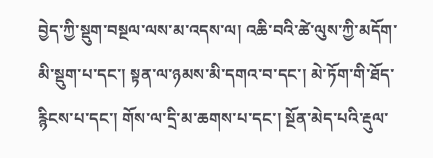བྱེད་ཀྱི་སྡུག་བསྔལ་ལས་མ་འདས་ལ། འཆི་བའི་ཚེ་ལུས་ཀྱི་མདོག་མི་སྡུག་པ་དང་། སྟན་ལ་ཉམས་མི་དགའ་བ་དང་། མེ་ཏོག་གི་ཐོད་རྙིངས་པ་དང་། གོས་ལ་དྲི་མ་ཆགས་པ་དང་། སྔོན་མེད་པའི་རྡུལ་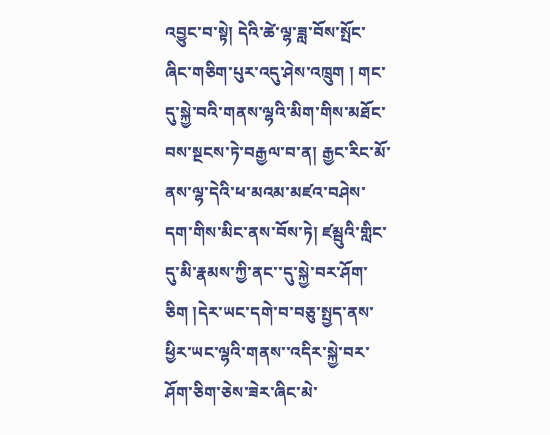འབྱུང་བ་སྟེ། དེའི་ཚེ་ལྷ་ཟླ་བོས་སྤོང་ཞིང་གཅིག་པུར་འདུ་ཤེས་འཁྲུག ། གང་དུ་སྐྱེ་བའི་གནས་ལྷའི་མིག་གིས་མཐོང་བས་སྔངས་ཏེ་བརྒྱལ་བ་ན། རྒྱང་རིང་མོ་ནས་ལྷ་དེའི་ཕ་མའམ་མཛའ་བཤེས་དག་གིས་མིང་ནས་བོས་ཏེ། ཛམྦུའི་གླིང་དུ་མི་རྣམས་ཀྱི་ནང་་དུ་སྐྱེ་བར་ཤོག་ཅིག །དེར་ཡང་དགེ་བ་བཅུ་སྤྱད་ནས་ཕྱིར་ཡང་ལྷའི་གནས་་འདིར་སྐྱེ་བར་ཤོག་ཅིག་ཅེས་ཟེར་ཞིང་མེ་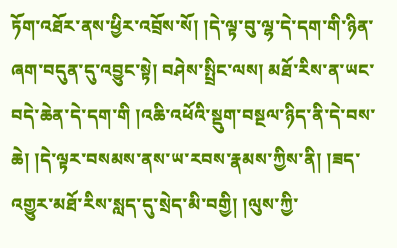ཏོག་འཐོར་ནས་ཕྱིར་འབྲོས་སོ། །དེ་ལྟ་བུ་ལྷ་དེ་དག་གི་ཉིན་ཞག་བདུན་དུ་འབྱུང་སྟེ། བཤེས་སྤྲིང་ལས། མཐོ་རིས་ན་ཡང་བདེ་ཆེན་དེ་དག་གི །འཆི་འཕོའི་སྡུག་བསྔལ་ཉིད་ནི་དེ་བས་ཆེ། །དེ་ལྟར་བསམས་ནས་ཡ་རབས་རྣམས་ཀྱིས་ནི། །ཟད་འགྱུར་མཐོ་རིས་སླད་དུ་སྲེད་མི་བགྱི། །ལུས་ཀྱི་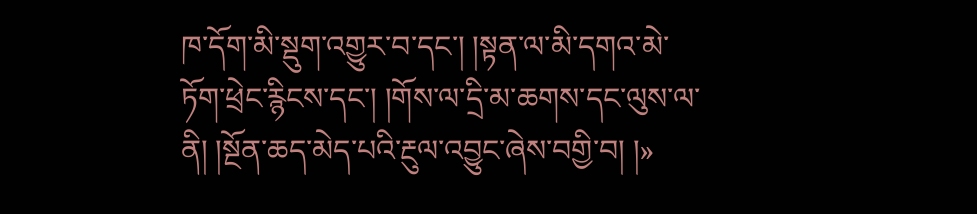ཁ་དོག་མི་སྡུག་འགྱུར་བ་དང་། །སྟན་ལ་མི་དགའ་མེ་ཏོག་ཕྲེང་རྙིངས་དང་། །གོས་ལ་དྲི་མ་ཆགས་དང་ལུས་ལ་ནི། །སྔོན་ཆད་མེད་པའི་རྔུལ་འབྱུང་ཞེས་བགྱི་བ། །»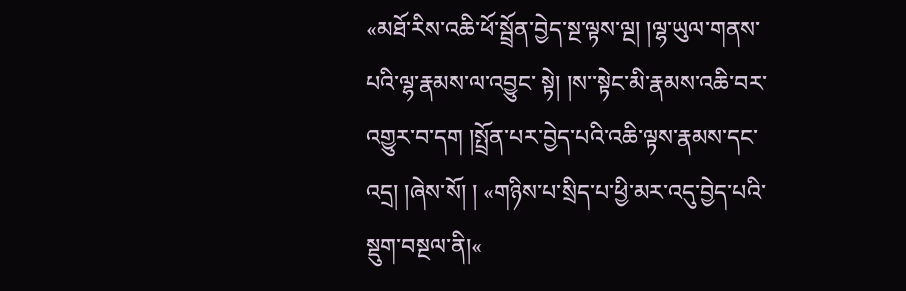«མཐོ་རིས་འཆི་ཕོ་སྦྲོན་བྱེད་སྔ་ལྟས་ལྔ། །ལྷ་ཡུལ་གནས་པའི་ལྷ་རྣམས་ལ་འབྱུང་ སྟེ། །ས་་སྟེང་མི་རྣམས་འཆི་བར་འགྱུར་བ་དག །སྤྲོན་པར་བྱེད་པའི་འཆི་ལྟས་རྣམས་དང་འདྲ། །ཞེས་སོ། ། «གཉིས་པ་སྲིད་པ་ཕྱི་མར་འདུ་བྱེད་པའི་སྡུག་བསྔལ་ནི།«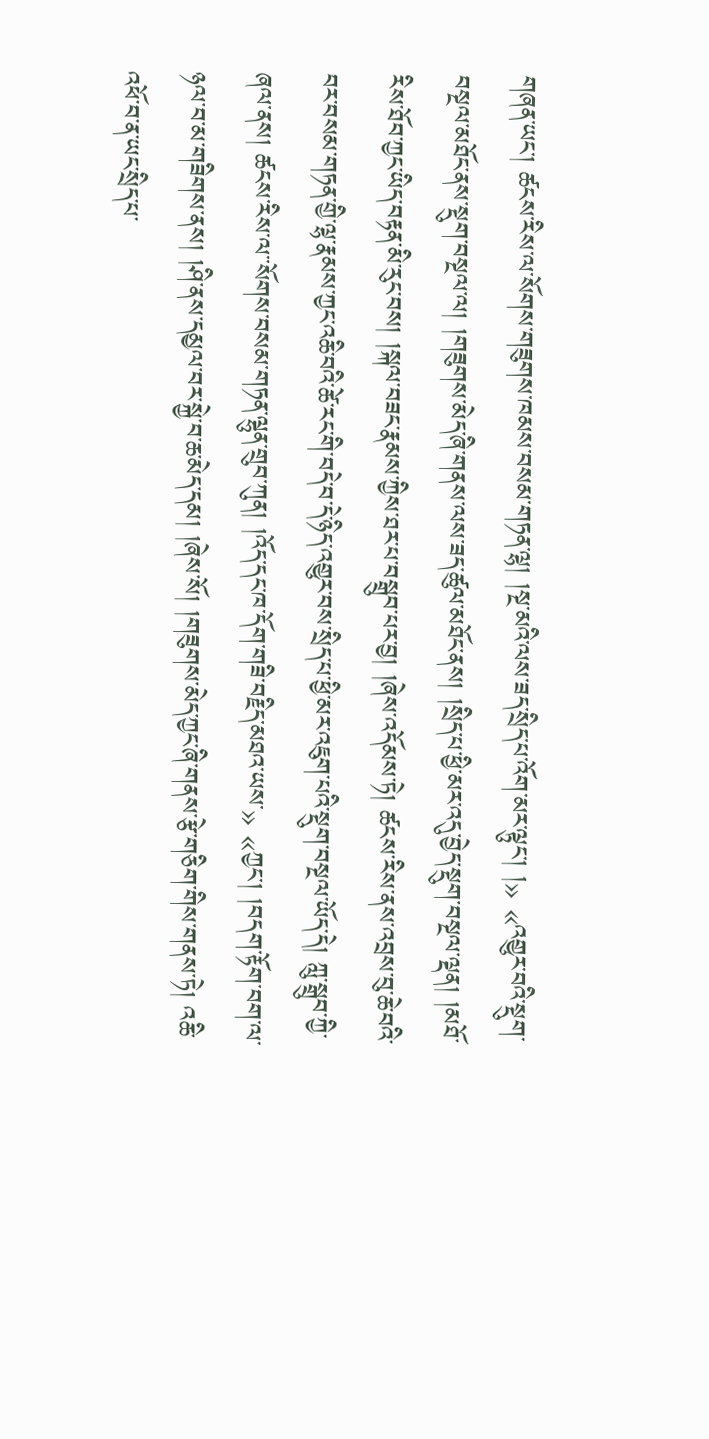གཞན་ཡང་། ཚངས་རིས་ལ་སོགས་གཟུགས་ཁམས་བསམ་གཏན་ལྷ། །སྔ་མའི་ལས་ཟད་སྲིད་པ་འོག་མར་ལྟུང་། །» «འགྱུར་བའི་སྡུག་བསྔལ་མཐོང་ནས་སྡུག་བསྔལ་ལ། །གཟུགས་མེད་ཞི་གནས་ལས་ཟད་ཚུལ་མཐོང་ནས། །སྲིད་པ་ཕྱི་མར་འདུ་བྱེད་སྡུག་བསྔལ་ལྡན། །མཐོ་རིས་ཐོབ་ཀྱང་ཡིད་བརྟན་མི་རུང་བས། །སྐལ་བཟང་རྣམས་ཀྱིས་ཐར་པ་བསྒྲུབ་པར་བྱ། །ཞེས་འདོམས་ཏེ། ཚངས་རིས་ནས་འབྲས་བུ་ཆེ་བའི་བར་བསམ་གཏན་གྱི་ལྷ་རྣམས་ཀྱང་འཆི་བའི་ཚེ་རང་གི་བདེ་བ་དེ་ཉིད་འགྱུར་བས་སྲིད་པ་ཕྱི་མར་འཇུག་པའི་སྡུག་བསྔལ་ཡོད་དེ། ཀླུ་སྒྲུབ་ཀྱི་ཞལ་ནས། ཚངས་རིས་ལ་་སོགས་བསམ་གཏན་ལྷུན་གྲུབ་ཀུན། །འོད་དང་ཁ་དོག་གཟི་བརྗིད་མཐའ་ཡས་» «ཀྱང་། །བདག་རྟོག་བག་ལ་ཉལ་བ་མ་གཟིགས་ནས། །ཤི་ནས་དམྱལ་བར་སྐྱེ་བ་ཆ་མེད་དམ། །ཞེས་སོ། །གཟུགས་མེད་ཀྱང་ཞི་གནས་རྩེ་གཅིག་གིས་གནས་ཏེ། འཆི་འཕོ་བ་ན་ཡང་སྲིད་པ་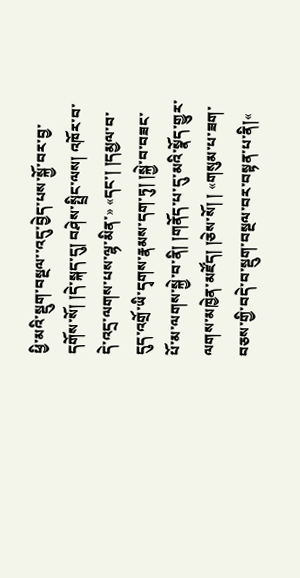ཕྱི་མའི་སྡུག་བསྔལ་་འདུ་བྱེད་པས་སྐྱོ་བར་བྱ་དགོས་སོ། །དེ་སྐད་དུ། བཤེས་སྤྲིང་ལས། འཁོར་བ་དེ་འདྲ་ལགས་པས་ལྷ་མིན་» «དང་། །དམྱལ་བ་དུད་འགྲོ་ཡི་དྭགས་རྣམས་དག་ཏུ། །སྐྱེ་བ་བཟང་པོ་མ་ལགས་སྐྱེ་བ་ནི། །གནོད་པ་དུ་མའི་སྣོད་གྱུར་ལགས་མཁྱེན་མཛོད། །ཅེས་སོ། ། «གསུམ་པ་ཟག་བཅས་གྱི་བདེ་བ་སྡུག་བསྔལ་བར་བསྟན་པ་ནི།«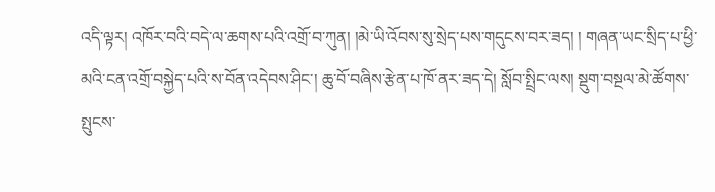འདི་ལྟར། འཁོར་བའི་བདེ་ལ་ཆགས་པའི་འགྲོ་བ་ཀུན། །མེ་ཡི་འོབས་སུ་སྲེད་པས་གདུངས་བར་ཟད། ། གཞན་ཡང་སྲིད་པ་ཕྱི་མའི་ངན་འགྲོ་བསྐྱེད་པའི་ས་བོན་འདེབས་ཤིང་། ཆུ་བོ་བཞིས་རྩེན་པ་ཁོ་ནར་ཟད་དེ། སློབ་སྤྲིང་ལས། སྡུག་བསྔལ་མེ་ཚོགས་སྤུངས་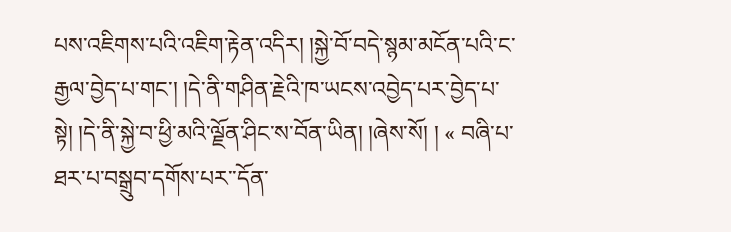པས་འཇིགས་པའི་འཇིག་རྟེན་འདིར། །སྐྱེ་བོ་བདེ་སྙམ་མངོན་པའི་ང་རྒྱལ་བྱེད་པ་གང་། །དེ་ནི་གཤིན་རྗེའི་ཁ་ཡངས་འབྱེད་པར་བྱེད་པ་སྟེ། །དེ་ནི་སྐྱེ་བ་ཕྱི་མའི་ལྗོན་ཤིང་ས་བོན་ཡིན། །ཞེས་སོ། ། « བཞི་པ་ཐར་པ་བསྒྲུབ་དགོས་པར་་དོན་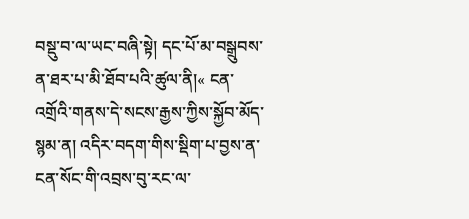བསྡུ་བ་ལ་ཡང་བཞི་སྟེ། དང་པོ་མ་བསྒྲུབས་ན་ཐར་པ་མི་ཐོབ་པའི་ཚུལ་ནི།« ངན་འགྲོའི་གནས་དེ་སངས་རྒྱས་ཀྱིས་སྐྱོབ་མོད་སྙམ་ན། འདིར་བདག་གིས་སྡིག་པ་བྱས་ན་ངན་སོང་གི་འབྲས་བུ་རང་ལ་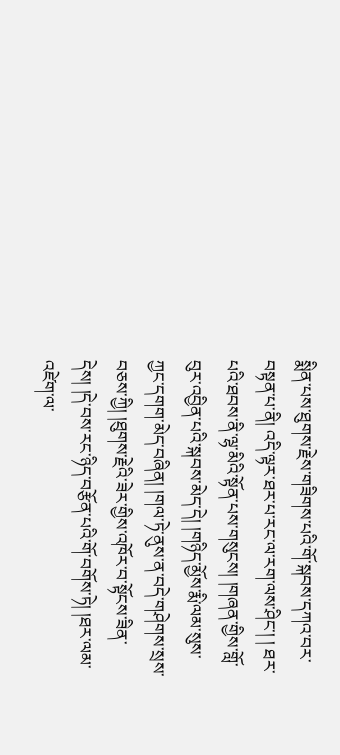སྨིན་པས་ཐུགས་རྗེས་གཟིགས་པའི་གོ་སྐབས་དཀའ་བར་བསྟན་པ་ནི། འདི་ལྟར་ཐར་པ་རང་ལ་རག་ལས་ཤིང་། ། ཐར་པའི་ཐབས་ནི་ལྷ་མིའི་སྟོན་པས་གསུངས། །གཞན་གྱིས་གློ་བུར་འབྱིན་པའི་སྐབས་མེད་དེ། །གཉིད་མྱོས་རྨི་ལམ་སུས་ཀྱང་དགག་མེད་བཞིན། །གལ་ཏེ་ནུས་ན་བདེ་གཤེགས་སྲས་བཅས་ཀྱི། །ཐུགས་རྗེའི་ཟེར་གྱིས་འཁོར་བ་སྟོངས་ཟིན་དེས། །དེ་བས་རང་ཉིད་བརྩོན་པའི་གོ་བགོས་ཏེ། །ཐར་ལམ་འཛེག་ལ་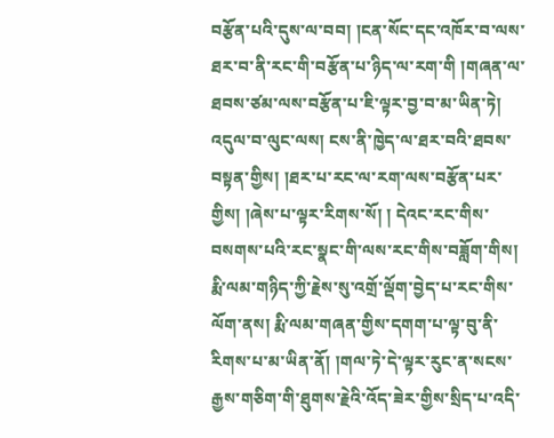བརྩོན་པའི་དུས་ལ་བབ། །ངན་སོང་དང་འཁོར་བ་ལས་ཐར་བ་ནི་རང་གི་བརྩོན་པ་ཉིད་ལ་རག་གི །གཞན་ལ་ཐབས་ཙམ་ལས་བརྩོན་པ་ཇི་ལྟར་བྱ་བ་མ་ཡིན་ཏེ། འདུལ་བ་ལུང་ལས། ངས་ནི་ཁྱེད་ལ་ཐར་བའི་ཐབས་བསྟན་གྱིས། །ཐར་པ་རང་ལ་རག་ལས་བརྩོན་པར་གྱིས། །ཞེས་པ་ལྟར་རིགས་སོ། ། དེའང་རང་གིས་བསགས་པའི་རང་སྣང་གི་ལས་རང་གིས་བཟློག་གིས། རྨི་ལམ་གཉིད་ཀྱི་རྗེས་སུ་འགྲོ་ལྡོག་བྱེད་པ་རང་གིས་ལོག་ནས། རྨི་ལམ་གཞན་གྱིས་དགག་པ་ལྟ་བུ་ནི་རིགས་པ་མ་ཡིན་ནོ། །གལ་ཏེ་དེ་ལྟར་རུང་ན་སངས་རྒྱས་གཅིག་གི་ཐུགས་རྗེའི་འོད་ཟེར་གྱིས་སྲིད་པ་འདི་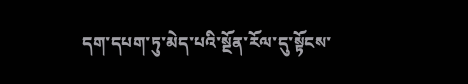དག་དཔག་ཏུ་མེད་པའི་སྔོན་རོལ་དུ་སྟོངས་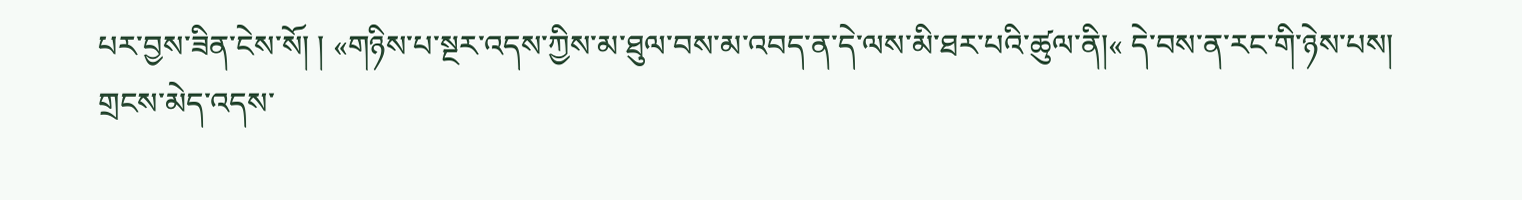པར་བྱས་ཟིན་ངེས་སོ། ། «གཉིས་པ་སྔར་འདས་ཀྱིས་མ་ཐུལ་བས་མ་འབད་ན་དེ་ལས་མི་ཐར་པའི་ཚུལ་ནི།« དེ་བས་ན་རང་གི་ཉེས་པས། གྲངས་མེད་འདས་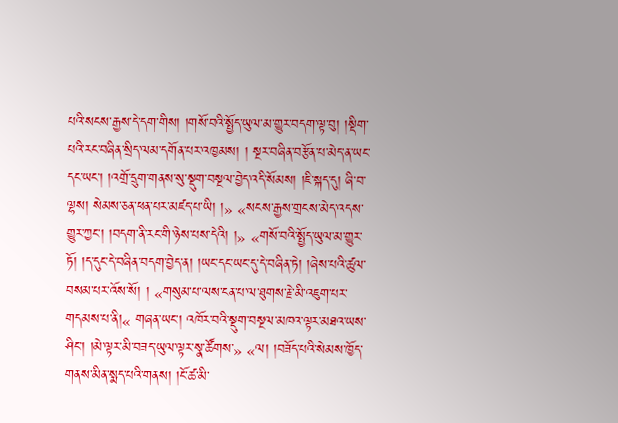པའི་སངས་རྒྱས་དེ་དག་གིས། །གསོ་བའི་སྤྱོད་ཡུལ་མ་གྱུར་བདག་ལྟ་བུ། །སྡིག་པའི་རང་བཞིན་སྲིད་ལམ་དགོན་པར་འཁྱམས། ། སྔར་བཞིན་བརྩོན་པ་མེད་ན་ཡང་དང་ཡང་། །འགྲོ་དྲུག་གནས་སུ་སྡུག་བསྔལ་བྱེད་འདི་སོམས། །ཇི་སྐད་དུ། ཞི་བ་ལྷས། སེམས་ཅན་ཕན་པར་མཛད་པ་ཡི། །» «སངས་རྒྱས་གྲངས་མེད་འདས་གྱུར་ཀྱང་། །བདག་ནི་རང་གི་ཉེས་པས་དེའི། །» «གསོ་བའི་སྤྱོད་ཡུལ་མ་གྱུར་ཏོ། །ད་དུང་དེ་བཞིན་བདག་བྱེད་ན། །ཡང་དང་ཡང་དུ་དེ་བཞིན་ཏེ། །ཞེས་པའི་ཚུལ་བསམ་པར་འོས་སོ། ། «གསུམ་པ་ལས་ངན་པ་ལ་ཐུགས་རྗེ་མི་འཇུག་པར་གདམས་པ་ནི།« གཞན་ཡང་། འཁོར་བའི་སྡུག་བསྔལ་མཁའ་ལྟར་མཐའ་ཡས་ཤིང་། །མེ་ལྟར་མི་བཟད་ཡུལ་ལྟར་སྣ་ཚོགས་» «ལ། །བཟོད་པའི་སེམས་ཁྱོད་གནས་མིན་སྨད་པའི་གནས། །ངོ་ཚ་མི་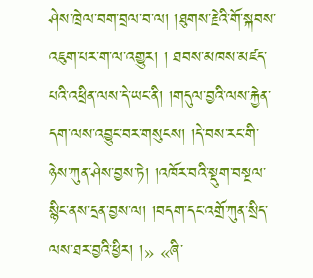ཤེས་ཁྲེལ་བག་བྲལ་བ་ལ། །ཐུགས་རྗེའི་གོ་སྐབས་འཇུག་པར་ག་ལ་འགྱུར། ། ཐབས་མཁས་མཛད་པའི་འཕྲིན་ལས་དེ་ཡང་ནི། །གདུལ་བྱའི་ལས་རྐྱེན་དག་ལས་འབྱུང་བར་གསུངས། །དེ་བས་རང་གི་ཉེས་ཀུན་ཤེས་བྱས་ཏེ། །འཁོར་བའི་སྡུག་བསྔལ་སྙིང་ནས་དྲན་བྱས་ལ། །བདག་དང་འགྲོ་ཀུན་སྲིད་ལས་ཐར་བྱའི་ཕྱིར། །» «ཞི་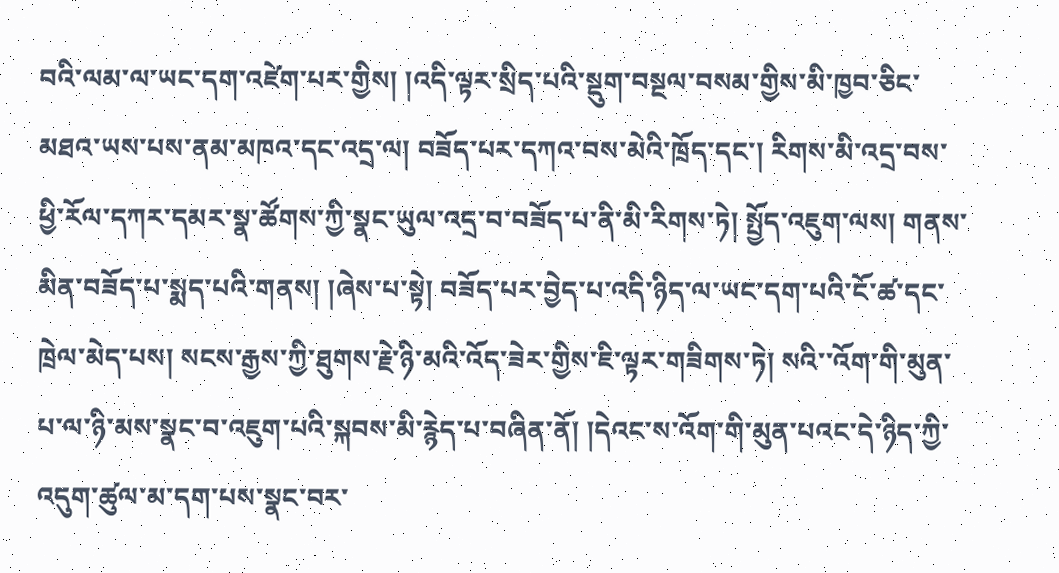བའི་ལམ་ལ་ཡང་དག་འཛེག་པར་གྱིས། །འདི་ལྟར་སྲིད་པའི་སྡུག་བསྔལ་བསམ་གྱིས་མི་ཁྱབ་ཅིང་མཐའ་ཡས་པས་ནམ་མཁའ་དང་འདྲ་ལ། བཟོད་པར་དཀའ་བས་མེའི་ཁྲོད་དང་། རིགས་མི་འདྲ་བས་ཕྱི་རོལ་དཀར་དམར་སྣ་ཚོགས་ཀྱི་སྣང་ཡུལ་འདྲ་བ་བཟོད་པ་ནི་མི་རིགས་ཏེ། སྤྱོད་འཇུག་ལས། གནས་མིན་བཟོད་པ་སྨད་པའི་གནས། །ཞེས་པ་སྟེ། བཟོད་པར་བྱེད་པ་འདི་ཉིད་ལ་ཡང་དག་པའི་ངོ་ཚ་དང་ཁྲེལ་མེད་པས། སངས་རྒྱས་ཀྱི་ཐུགས་རྗེ་ཉི་མའི་འོད་ཟེར་གྱིས་ཇི་ལྟར་གཟིགས་ཏེ། སའི་་འོག་གི་མུན་པ་ལ་ཉི་མས་སྣང་བ་འཇུག་པའི་སྐབས་མི་རྙེད་པ་བཞིན་ནོ། །དེའང་ས་འོག་གི་མུན་པའང་དེ་ཉིད་ཀྱི་འདུག་ཚུལ་མ་དག་པས་སྣང་བར་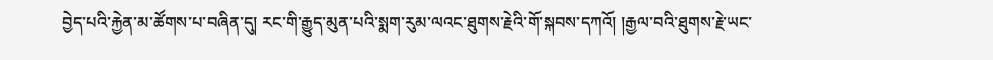བྱེད་པའི་རྐྱེན་མ་ཚོགས་པ་བཞིན་དུ། རང་གི་རྒྱུད་མུན་པའི་སྨག་རུམ་ལའང་ཐུགས་རྗེའི་གོ་སྐབས་དཀའོ། །རྒྱལ་བའི་ཐུགས་རྗེ་ཡང་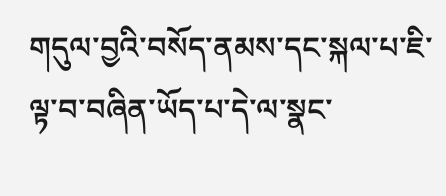གདུལ་བྱའི་བསོད་ནམས་དང་སྐལ་པ་ཇི་ལྟ་བ་བཞིན་ཡོད་པ་དེ་ལ་སྣང་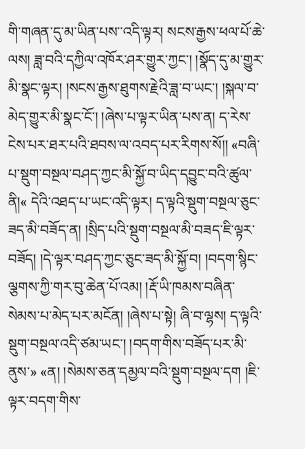གི་གཞན་དུ་མ་ཡིན་པས་་འདི་ལྟར། སངས་རྒྱས་ཕལ་པོ་ཆེ་ལས། ཟླ་བའི་དཀྱིལ་འཁོར་ཤར་གྱུར་ཀྱང་། །སྣོད་དུ་མ་གྱུར་མི་སྣང་ལྟར། །སངས་རྒྱས་ཐུགས་རྗེའི་ཟླ་བ་ཡང་། །སྐལ་བ་མེད་གྱུར་མི་སྣང་ངོ་། །ཞེས་པ་ལྟར་ཡིན་པས་ན། ད་རེས་ངེས་པར་ཐར་པའི་ཐབས་ལ་འབད་པར་རིགས་སོ།། «བཞི་པ་སྡུག་བསྔལ་བཤད་ཀྱང་མི་སྐྱོ་བ་ཡིད་དབྱུང་བའི་ཚུལ་ནི།« དེའི་འཐད་པ་ཡང་འདི་ལྟར། ད་ལྟའི་སྡུག་བསྔལ་ཅུང་ཟད་མི་བཟོད་ན། །སྲིད་པའི་སྡུག་བསྔལ་མི་བཟད་ཇི་ལྟར་བཟོད། །དེ་ལྟར་བཤད་ཀྱང་ཅུང་ཟད་མི་སྐྱོ་བ། །བདག་སྙིང་ལྕགས་ཀྱི་གར་བུ་ཆེན་པོ་འམ། །རྡོ་ཡི་ཁམས་བཞིན་སེམས་པ་མེད་པར་མངོན། །ཞེས་པ་སྟེ། ཞི་བ་ལྷས། ད་ལྟའི་སྡུག་བསྔལ་འདི་ཙམ་ཡང་། །བདག་གིས་བཟོད་པར་མི་ནུས་» «ན། །སེམས་ཅན་དམྱལ་བའི་སྡུག་བསྔལ་དག །ཇི་ལྟར་བདག་གིས་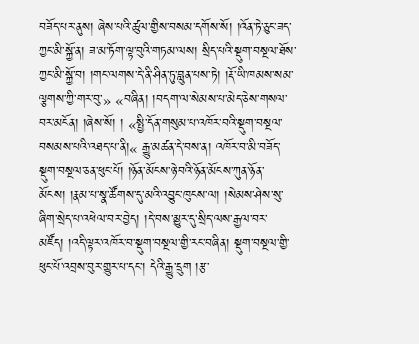བཟོད་པར་ནུས། ཞེས་པའི་ཚུལ་གྱིས་བསམ་དགོས་སོ། །འོན་ཏེ་ཅུང་ཟད་ཀྱང་མི་སྐྱོ་ན། ཟ་མ་ཏོག་ལྟ་བུའི་གཏམ་ལས། སྲིད་པའི་སྡུག་བསྔལ་ཐོས་ཀྱང་མི་སྐྱོ་བ། །གང་ལགས་དེ་ནི་ཤིན་ཏུ་བླུན་པས་ཏེ། །རྡོ་ཡི་ཁམས་སམ་ལྕགས་ཀྱི་གར་བུ་» «བཞིན། །བདག་ལ་སེམས་པ་མེད་ཅེས་གསལ་བར་མངོན། །ཞེས་སོ། ། «སྤྱི་དོན་གསུམ་པ་འཁོར་བའི་སྡུག་བསྔལ་བསམས་པའི་འཐད་པ་ནི།« རྒྱུ་མཚན་དེ་བས་ན། འཁོར་བ་མི་བཟོད་སྡུག་བསྔལ་ཅན་ཕུང་པོ། །ཉོན་མོངས་ཉེ་བའི་ཉོན་མོངས་ཀུན་ཉོན་མོངས། །རྣམ་པ་སྣ་ཚོགས་དུ་མའི་འབྱུང་ཁུངས་ལ། །སེམས་ཤེས་སུ་ཞིག་སྲེད་པ་འཕེལ་བར་བྱེད། །དེ་བས་མྱུར་དུ་སྲིད་ལས་རྒྱལ་བར་མཛོད། །འདི་ལྟར་འཁོར་བ་སྡུག་བསྔལ་གྱི་རང་བཞིན། སྡུག་བསྔལ་གྱི་ཕུང་པོ་འབྲས་བུར་གྱུར་པ་དང་། དེའི་རྒྱུ་དྲུག །རྩ་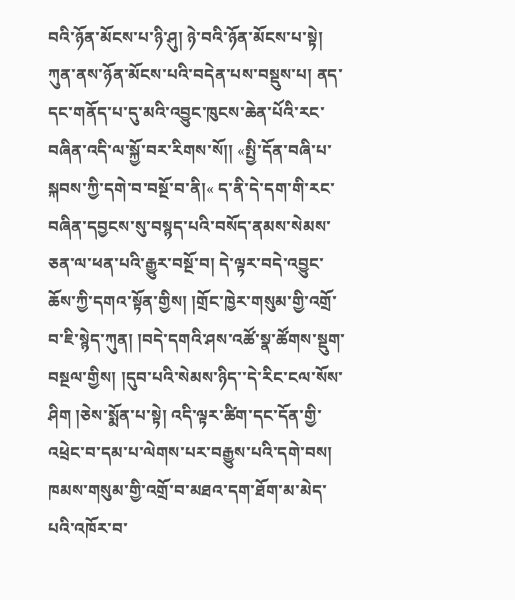བའི་ཉོན་མོངས་པ་ཉི་ཤུ། ཉེ་བའི་ཉོན་མོངས་པ་སྟེ། ཀུན་ནས་ཉོན་མོངས་པའི་བདེན་པས་བསྡུས་པ། ནད་དང་གནོད་པ་དུ་མའི་འབྱུང་ཁུངས་ཆེན་པོའི་རང་བཞིན་འདི་ལ་སྐྱོ་བར་རིགས་སོ།། «སྤྱི་དོན་བཞི་པ་སྐབས་ཀྱི་དགེ་བ་བསྔོ་བ་ནི།« ད་ནི་དེ་དག་གི་རང་བཞིན་དབྱངས་སུ་བསྙད་པའི་བསོད་ནམས་སེམས་ཅན་ལ་ཕན་པའི་རྒྱུར་བསྔོ་བ། དེ་ལྟར་བདེ་འབྱུང་ཆོས་ཀྱི་དགའ་སྟོན་གྱིས། །གྲོང་ཁྱེར་གསུམ་གྱི་འགྲོ་བ་ཇི་སྙེད་ཀུན། །བདེ་དགའི་ཤས་འཚོ་སྣ་ཚོགས་སྡུག་བསྔལ་གྱིས། །དུབ་པའི་སེམས་ཉིད་་དེ་རིང་ངལ་སོས་ཤིག །ཅེས་སྨོན་པ་སྟེ། འདི་ལྟར་ཚིག་དང་དོན་གྱི་འཕྲེང་བ་དམ་པ་ལེགས་པར་བརྒྱུས་པའི་དགེ་བས། ཁམས་གསུམ་གྱི་འགྲོ་བ་མཐའ་དག་ཐོག་མ་མེད་པའི་འཁོར་བ་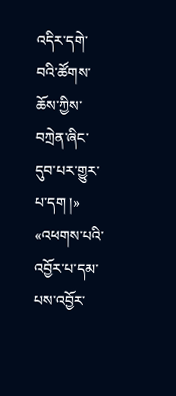འདིར་དགེ་བའི་ཚོགས་ཆོས་ཀྱིས་བཀྲེན་ཞིང་དུབ་པར་གྱུར་པ་དག །» «འཕགས་པའི་འབྱོར་པ་དམ་པས་འབྱོར་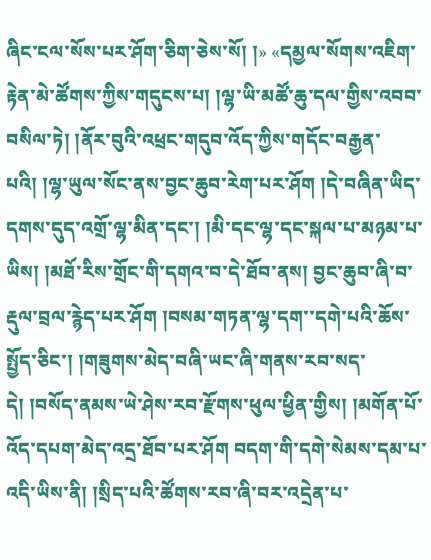ཞིང་ངལ་སོས་པར་ཤོག་ཅིག་ཅེས་སོ། །» «དམྱལ་སོགས་འཇིག་རྟེན་མེ་ཚོགས་ཀྱིས་གདུངས་པ། །ལྷ་ཡི་མཚོ་ཆུ་དལ་གྱིས་འབབ་བསིལ་ཏེ། །ནོར་བུའི་འཕྲང་གདུབ་འོད་ཀྱིས་གདོང་བརྒྱན་པའི། །ལྷ་ཡུལ་སོང་ནས་བྱང་ཆུབ་རེག་པར་ཤོག །དེ་བཞིན་ཡིད་དགས་དུད་འགྲོ་ལྷ་མིན་དང་། །མི་དང་ལྷ་དང་སྐལ་པ་མཉམ་པ་ཡིས། །མཐོ་རིས་གྲོང་གི་དགའ་བ་དེ་ཐོབ་ནས། བྱང་ཆུབ་ཞི་བ་རྡུལ་བྲལ་རྙེད་པར་ཤོག །བསམ་གཏན་ལྷ་དག་་དགེ་པའི་ཆོས་སྤྱོད་ཅིང་། །གཟུགས་མེད་བཞི་ཡང་ཞི་གནས་རབ་སད་དེ། །བསོད་ནམས་ཡེ་ཤེས་རབ་རྫོགས་ཕུལ་ཕྱིན་གྱིས། །མགོན་པོ་འོད་དཔག་མེད་འདྲ་ཐོབ་པར་ཤོག བདག་གི་དགེ་སེམས་དམ་པ་འདི་ཡིས་ནི། །སྲིད་པའི་ཚོགས་རབ་ཞི་བར་འདྲེན་པ་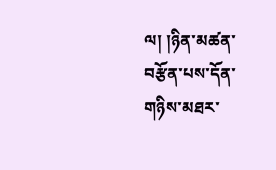ལ། །ཉིན་མཚན་བརྩོན་པས་དོན་གཉིས་མཐར་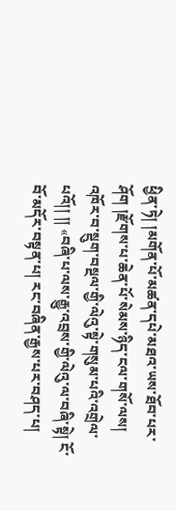ཕྱིན་ཏེ། །མགོན་པོ་མཚན་དཔེ་མཐའ་ཡས་ཐོབ་པར་ཤོག །རྫོགས་པ་ཆེན་པོ་སེམས་ཉིད་ངལ་གསོ་ལས། འཁོར་བ་སྡུག་བསྔལ་གྱི་ལེའུ་སྟེ་གསུམ་པའི་འགྲེལ་པའོ།། །། «བཞི་པ་ལས་རྒྱུ་འབྲས་གྱི་ལེའུ་ལ་བཞི་སྟེ། ངོ་བོ་མདོར་བསྟན་པ། རང་བཞིན་རྒྱས་པར་བཤད་པ།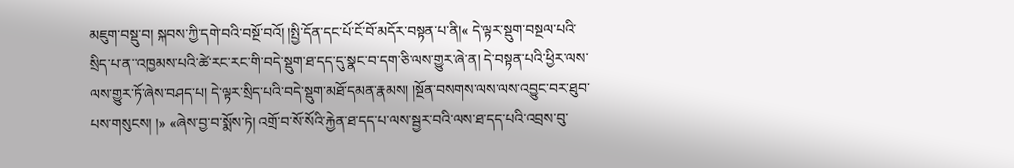མཇུག་བསྡུ་བ། སྐབས་ཀྱི་དགེ་བའི་བསྔོ་བའོ། །སྤྱི་དོན་དང་པོ་ངོ་བོ་མདོར་བསྟན་པ་ནི།« དེ་ལྟར་སྡུག་བསྔལ་པའི་སྲིད་པ་ན་་འཁྱམས་པའི་ཚེ་རང་རང་གི་བདེ་སྡུག་ཐ་དད་དུ་སྣང་བ་དག་ཅི་ལས་གྱུར་ཞེ་ན། དེ་བསྟན་པའི་ཕྱིར་ལས་ལས་གྱུར་ཏོ་ཞེས་བཤད་པ། དེ་ལྟར་སྲིད་པའི་བདེ་སྡུག་མཐོ་དམན་རྣམས། །སྔོན་བསགས་ལས་ལས་འབྱུང་བར་ཐུབ་པས་གསུངས། །» «ཞེས་བྱ་བ་སྨོས་ཏེ། འགྲོ་བ་སོ་སོའི་རྐྱེན་ཐ་དད་པ་ལས་སྦྱར་བའི་ལས་ཐ་དད་པའི་འབྲས་བུ་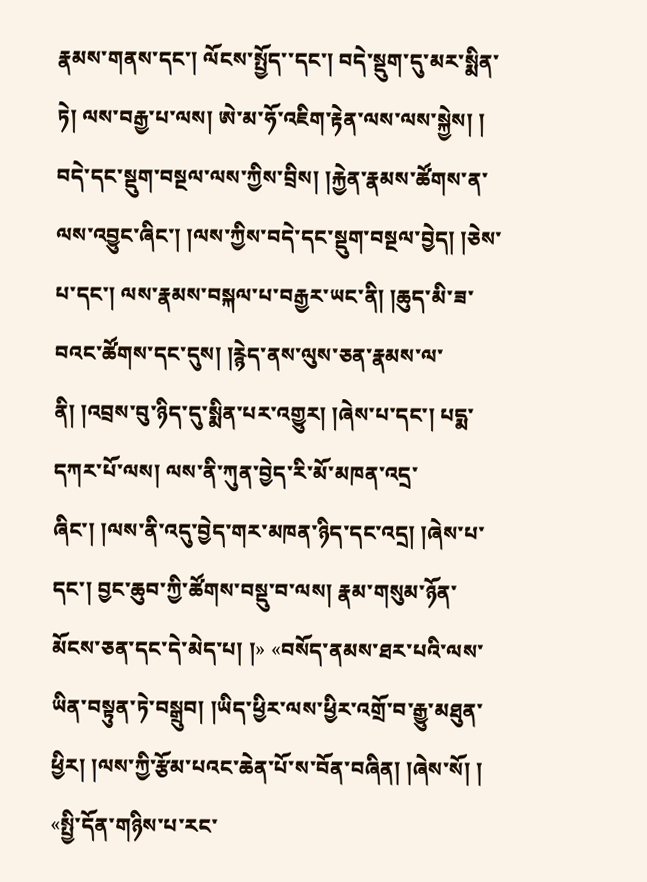རྣམས་གནས་དང་། ལོངས་སྤྱོད་་དང་། བདེ་སྡུག་དུ་མར་སྨིན་ཏེ། ལས་བརྒྱ་པ་ལས། ཨེ་མ་ཧོ་འཇིག་རྟེན་ལས་ལས་སྐྱེས། ། བདེ་དང་སྡུག་བསྔལ་ལས་ཀྱིས་བྲིས། །རྐྱེན་རྣམས་ཚོགས་ན་ལས་འབྱུང་ཞིང་། །ལས་ཀྱིས་བདེ་དང་སྡུག་བསྔལ་བྱེད། །ཅེས་པ་དང་། ལས་རྣམས་བསྐལ་པ་བརྒྱར་ཡང་ནི། །ཆུད་མི་ཟ་བའང་ཚོགས་དང་དུས། །རྙེད་ནས་ལུས་ཅན་རྣམས་ལ་ནི། །འབྲས་བུ་ཉིད་དུ་སྨིན་པར་འགྱུར། །ཞེས་པ་དང་། པདྨ་དཀར་པོ་ལས། ལས་ནི་ཀུན་བྱེད་རི་མོ་མཁན་འདྲ་ཞིང་། །ལས་ནི་འདུ་བྱེད་གར་མཁན་ཉིད་དང་འདྲ། །ཞེས་པ་དང་། བྱང་ཆུབ་ཀྱི་ཚོགས་བསྡུ་བ་ལས། རྣམ་གསུམ་ཉོན་མོངས་ཅན་དང་དེ་མེད་པ། །» «བསོད་ནམས་ཐར་པའི་ལས་ཡིན་བསྟུན་ཏེ་བསྒྲུབ། །ཡིད་ཕྱིར་ལས་ཕྱིར་འགྲོ་བ་རྒྱུ་མཐུན་ཕྱིར། །ལས་ཀྱི་རྩོམ་པའང་ཆེན་པོ་ས་བོན་བཞིན། །ཞེས་སོ། ། «སྤྱི་དོན་གཉིས་པ་རང་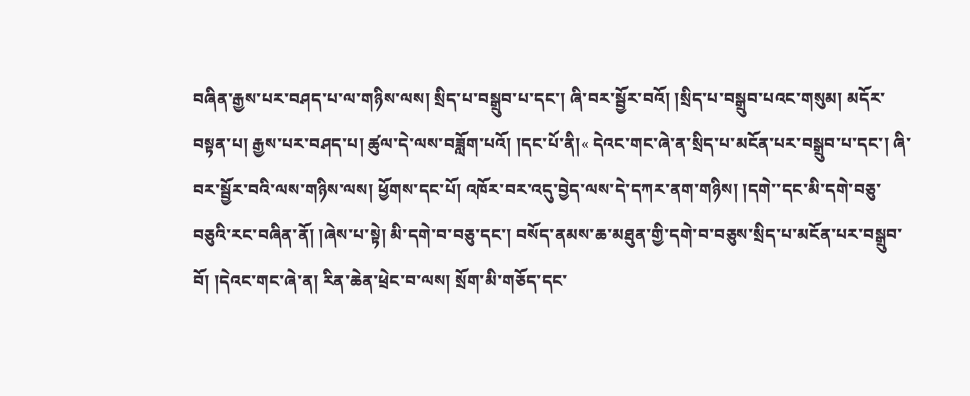བཞིན་རྒྱས་པར་བཤད་པ་ལ་གཉིས་ལས། སྲིད་པ་བསྒྲུབ་པ་དང་། ཞི་བར་སྦྱོར་བའོ། །སྲིད་པ་བསྒྲུབ་པའང་གསུམ། མདོར་བསྟན་པ། རྒྱས་པར་བཤད་པ། ཚུལ་དེ་ལས་བཟློག་པའོ། །དང་པོ་ནི།« དེའང་གང་ཞེ་ན་སྲིད་པ་མངོན་པར་བསྒྲུབ་པ་དང་། ཞི་བར་སྦྱོར་བའི་ལས་གཉིས་ལས། ཕྱོགས་དང་པོ། འཁོར་བར་འདུ་བྱེད་ལས་དེ་དཀར་ནག་གཉིས། །དགེ་་དང་མི་དགེ་བཅུ་བཅུའི་རང་བཞིན་ནོ། །ཞེས་པ་སྟེ། མི་དགེ་བ་བཅུ་དང་། བསོད་ནམས་ཆ་མཐུན་གྱི་དགེ་བ་བཅུས་སྲིད་པ་མངོན་པར་བསྒྲུབ་བོ། །དེའང་གང་ཞེ་ན། རིན་ཆེན་ཕྲེང་བ་ལས། སྲོག་མི་གཅོད་དང་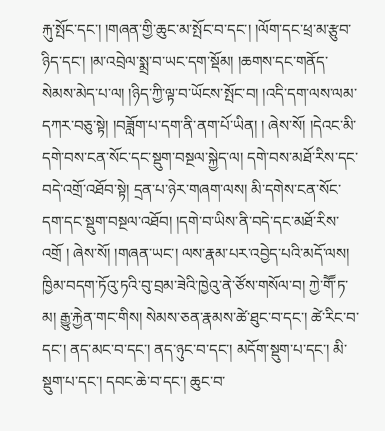རྐུ་སྤོང་དང་། །གཞན་གྱི་ཆུང་མ་སྤོང་བ་དང་། །ལོག་དང་ཕྲ་མ་རྩུབ་ཉིད་དང་། །མ་འབྲེལ་སྨྲ་བ་ཡང་དག་སྡོམ། །ཆགས་དང་གནོད་སེམས་མེད་པ་ལ། །ཉིད་ཀྱི་ལྟ་བ་ཡོངས་སྤོང་བ། །འདི་དག་ལས་ལམ་དཀར་བཅུ་སྟེ། །བཟློག་པ་དག་ནི་ནག་པོ་ཡིན། ། ཞེས་སོ། །དེའང་མི་དགེ་བས་ངན་སོང་དང་སྡུག་བསྔལ་སྐྱེད་ལ། དགེ་བས་མཐོ་རིས་དང་བདེ་འགྲོ་འཐོབ་སྟེ། དྲན་པ་ཉེར་གཞག་ལས། མི་དགེས་ངན་སོང་དག་དང་སྡུག་བསྔལ་འཐོབ། །དགེ་བ་ཡིས་ནི་བདེ་དང་མཐོ་རིས་འགྲོ ། ཞེས་སོ། །གཞན་ཡང་། ལས་རྣམ་པར་འབྱེད་པའི་མདོ་ལས། ཁྱིམ་བདག་ཏོའུ་ཏའི་བུ་བྲམ་ཟེའི་ཁྱེའུ་ནེ་ཙོས་གསོལ་བ། ཀྱེ་གཽ་ཏ་མ། རྒྱུ་རྐྱེན་གང་གིས། སེམས་ཅན་རྣམས་ཚེ་ཐུང་བ་དང་། ཚེ་རིང་བ་དང་། ནད་མང་བ་དང་། ནད་ཉུང་བ་དང་། མདོག་སྡུག་པ་དང་། མི་སྡུག་པ་དང་། དབང་ཆེ་བ་དང་། ཆུང་བ་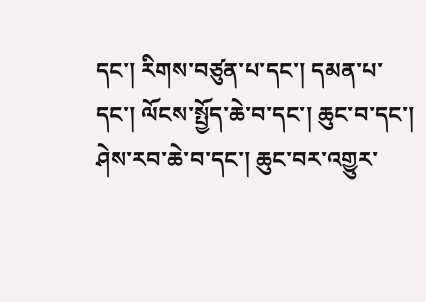དང་། རིགས་བཙུན་པ་དང་། དམན་པ་དང་། ལོངས་སྤྱོད་ཆེ་བ་དང་། ཆུང་བ་དང་། ཤེས་རབ་ཆེ་བ་དང་། ཆུང་བར་འགྱུར་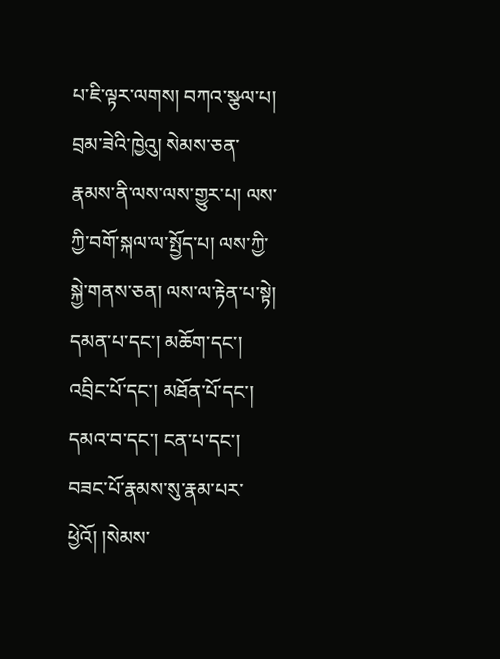པ་ཇི་ལྟར་ལགས། བཀའ་སྩལ་པ། བྲམ་ཟེའི་ཁྱེའུ། སེམས་ཅན་རྣམས་ནི་ལས་ལས་གྱུར་པ། ལས་ཀྱི་བགོ་སྐལ་ལ་སྤྱོད་པ། ལས་ཀྱི་སྐྱེ་གནས་ཅན། ལས་ལ་རྟེན་པ་སྟེ། དམན་པ་དང་། མཆོག་དང་། འབྲིང་པོ་དང་། མཐོན་པོ་དང་། དམའ་བ་དང་། ངན་པ་དང་། བཟང་པོ་རྣམས་སུ་རྣམ་པར་ཕྱེའོ། །སེམས་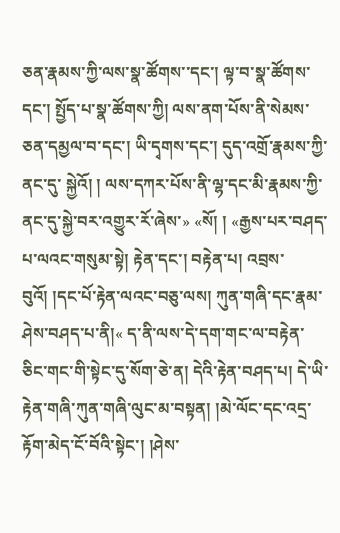ཅན་རྣམས་ཀྱི་ལས་སྣ་ཚོགས་་དང་། ལྟ་བ་སྣ་ཚོགས་དང་། སྤྱོད་པ་སྣ་ཚོགས་ཀྱི། ལས་ནག་པོས་ནི་སེམས་ཅན་དམྱལ་བ་དང་། ཡི་དྭགས་དང་། དུད་འགྲོ་རྣམས་ཀྱི་ནང་དུ་ སྐྱེའོ། ། ལས་དཀར་པོས་ནི་ལྷ་དང་མི་རྣམས་ཀྱི་ནང་དུ་སྐྱེ་བར་འགྱུར་རོ་ཞེས་» «སོ། ། «རྒྱས་པར་བཤད་པ་ལའང་གསུམ་སྟེ། རྟེན་དང་། བརྟེན་པ། འབྲས་བུའོ། །དང་པོ་རྟེན་ལའང་བཅུ་ལས། ཀུན་གཞི་དང་རྣམ་ཤེས་བཤད་པ་ནི།« ད་ནི་ལས་དེ་དག་གང་ལ་བརྟེན་ཅིང་གང་གི་སྟེང་དུ་སོག་ཅེ་ན། དེའི་རྟེན་བཤད་པ། དེ་ཡི་རྟེན་གཞི་ཀུན་གཞི་ལུང་མ་བསྟན། །མེ་ལོང་དང་འདྲ་རྟོག་མེད་ངོ་བོའི་སྟེང་། །ཤེས་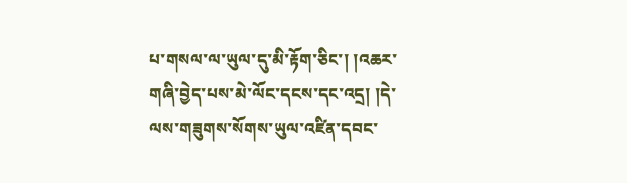པ་གསལ་ལ་ཡུལ་དུ་མི་རྟོག་ཅིང་། །འཆར་གཞི་བྱེད་པས་མེ་ལོང་དངས་དང་འདྲ། །དེ་ལས་གཟུགས་སོགས་ཡུལ་འཛིན་དབང་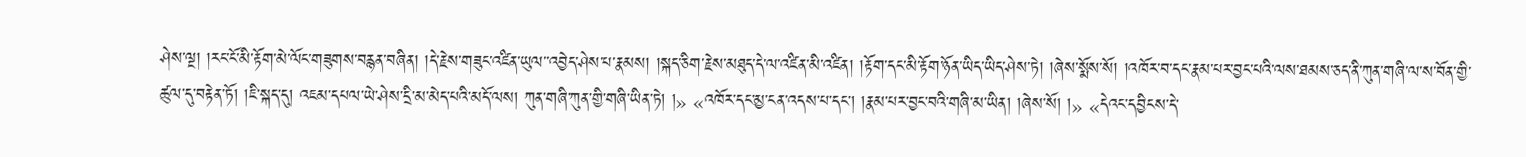ཤེས་ལྔ། །རང་ངོ་མི་རྟོག་མེ་ལོང་གཟུགས་བརྙན་བཞིན། །དེ་རྗེས་གཟུང་འཛིན་ཡུལ་་འབྱེད་ཤེས་པ་རྣམས། །སྐད་ཅིག་རྗེས་མཐུད་དེ་ལ་འཛིན་མི་འཛིན། །རྟོག་དང་མི་རྟོག་ཉོན་ཡིད་ཡིད་ཤེས་ཏེ། །ཞེས་སྨོས་སོ། །འཁོར་བ་དང་རྣམ་པར་བྱང་པའི་ལས་ཐམས་ཅད་ནི་ཀུན་གཞི་ལ་ས་བོན་གྱི་ཚུལ་དུ་བརྟེན་ཏོ། །ཇི་སྐད་དུ། འཇམ་དཔལ་ཡེ་ཤེས་དྲི་མ་མེད་པའི་མདོ་ལས། ཀུན་གཞི་ཀུན་གྱི་གཞི་ཡིན་ཏེ། །» «འཁོར་དང་མྱ་ངན་འདས་པ་དང་། །རྣམ་པར་བྱང་བའི་གཞི་མ་ཡིན། །ཞེས་སོ། །» «དེའང་དབྱིངས་དེ་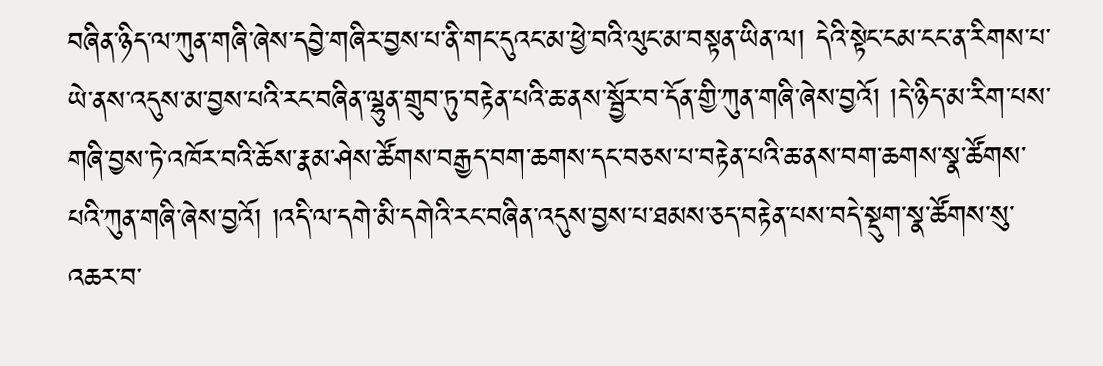བཞིན་ཉིད་ལ་ཀུན་གཞི་ཞེས་དབྱེ་གཞིར་བྱས་པ་ནི་གང་དུའང་མ་ཕྱེ་བའི་ལུང་མ་བསྟན་ཡིན་ལ། དེའི་སྟེང་ངམ་ངང་ན་རིགས་པ་ཡེ་ནས་འདུས་མ་བྱས་པའི་རང་བཞིན་ལྷུན་གྲུབ་ཏུ་བརྟེན་པའི་ཆ་ནས་སྦྱོར་བ་དོན་གྱི་ཀུན་གཞི་ཞེས་བྱའོ། །དེ་ཉིད་མ་རིག་པས་གཞི་བྱས་ཏེ་འཁོར་བའི་ཆོས་རྣམ་ཤེས་ཚོགས་བརྒྱད་བག་ཆགས་དང་བཅས་པ་བརྟེན་པའི་ཆ་ནས་བག་ཆགས་སྣ་ཚོགས་པའི་ཀུན་གཞི་ཞེས་བྱའོ། །འདི་ལ་དགེ་མི་དགེའི་རང་བཞིན་འདུས་བྱས་པ་ཐམས་ཅད་བརྟེན་པས་བདེ་སྡུག་སྣ་ཚོགས་སུ་འཆར་བ་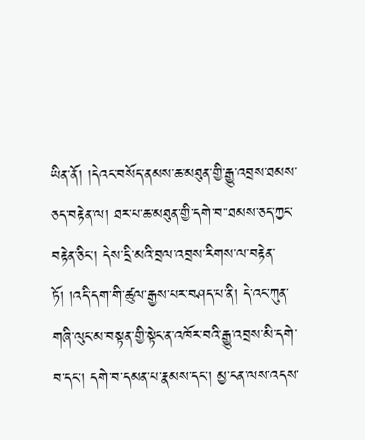ཡིན་ནོ། །དེའང་བསོད་ནམས་ཆ་མཐུན་གྱི་རྒྱུ་འབྲས་ཐམས་ཅད་བརྟེན་ལ། ཐར་པ་ཆ་མཐུན་གྱི་དགེ་བ་་ཐམས་ཅད་ཀྱང་བརྟེན་ཅིང་། དེས་དྲི་མའི་བྲལ་འབྲས་རིགས་ལ་བརྟེན་ཏོ། །འདི་དག་གི་ཚུལ་རྒྱས་པར་བཤད་པ་ནི། དེ་འང་ཀུན་གཞི་ལུང་མ་བསྟན་གྱི་སྟེང་ན་འཁོར་བའི་རྒྱུ་འབྲས་མི་དགེ་བ་དང་། དགེ་བ་དམན་པ་རྣམས་དང་། མྱ་ངན་ལས་འདས་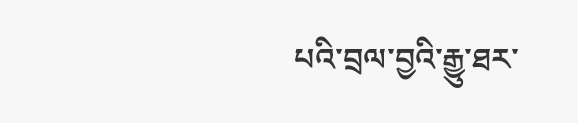པའི་བྲལ་བྱའི་རྒྱུ་ཐར་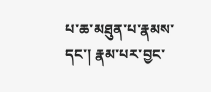པ་ཆ་མཐུན་པ་རྣམས་དང་། རྣམ་པར་བྱང་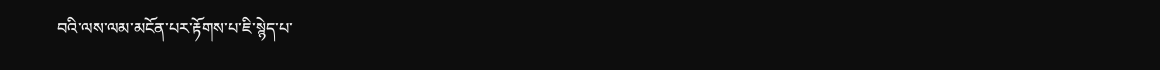བའི་ལས་ལམ་མངོན་པར་རྟོགས་པ་ཇི་སྙེད་པ་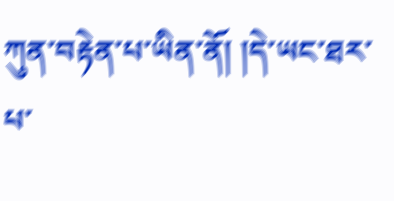ཀུན་བརྟེན་པ་ཡིན་ནོ། །དེ་ཡང་ཐར་པ་